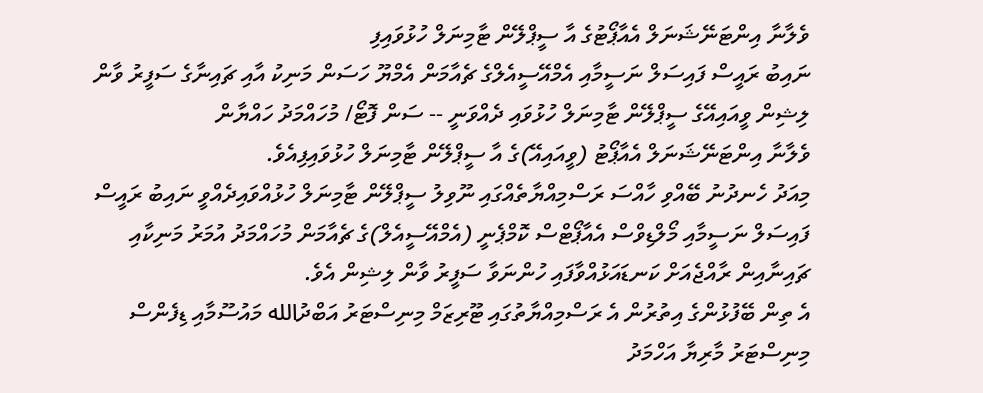ވެލާނާ އިންޓަނޭޝަނަލް އެއާޕޯޓުގެ އާ ސީޕްލޭން ޓާމިނަލް ހުޅުވައިފި
ނައިބު ރައީސް ފައިސަލް ނަސީމާއި އެމްއޭސީއެލްގެ ޗެއާމަން އެމްޔޫ ހަސަން މަނިކު އާއި ޗައިނާގެ ސަފީރު ވާން ލިޝިން ވީއައިއޭގެ ސީޕްލޭން ޓާމިނަލް ހުޅުވައި ދެއްވަނީ -- ސަން ފޮޓޯ/ މުހައްމަދު ހައްޔާން
ވެލާނާ އިންޓަނޭޝަނަލް އެއާޕޯޓު (ވީއައިއޭ)ގެ އާ ސީޕްލޭން ޓާމިނަލް ހުޅުވައިފިއެވެ.
މިއަދު ހެނދުނު ބޭއްވި ހާއްސަ ރަސްމިއްޔާތެއްގައި ނޫވިލު ސީޕްލޭން ޓާމިނަލް ހުޅުއްވައިދެއްވީ ނައިބު ރައީސް ފައިސަލް ނަސީމާއި މޯލްޑިވްސް އެއާޕޯޓްސް ކޮމްޕެނީ (އެމްއޭސީއެލް)ގެ ޗެއާމަން މުހައްމަދު އުމަރު މަނިކާއި ޗައިނާއިން ރާއްޖެއަށް ކަނޑައަޅުއްވާފައި ހުންނަވާ ސަފީރު ވާން ލިޝިން އެވެ.
އެ ތިން ބޭފުޅުންގެ އިތުރުން އެ ރަސްމިއްޔާތުގައި ޓޫރިޒަމް މިނިސްޓަރު އަބްދުالله މައުސޫމާއި ޑިފެންސް މިނިސްޓަރު މާރިޔާ އަހްމަދު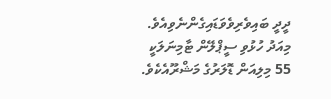ދީދީ ބައިވެރިވެވަޑައިގެންނެވިއެވެ.
މިއަދު ހުޅުވި ސީޕްލޭން ޓާމިނަލަކީ 55 މިލިއަން ޑޮލަރުގެ މަޝްރޫއެކެވެ.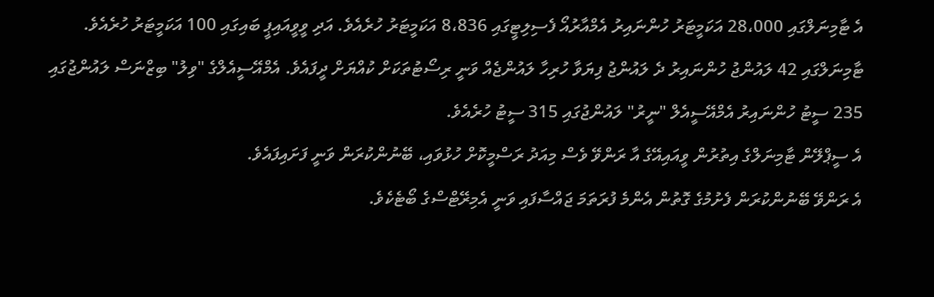އެ ޓާމިނަލްގައި 28،000 އަކަމީޓަރު ހުންނައިރު އެމްއާރުއޯ ފެސިލިޓީގައި 8،836 އަކަމީޓަރު ހުރެއެވެ. އަދި ވީވީއައިޕީ ބައިގައި 100 އަކަމީޓަރު ހުރެއެވެ.
ޓާމިނަލްގައި 42 ލައުންޖު ހުންނައިރު ދެ ލައުންޖު ފިޔަވާ ހުރިހާ ލައުންޖެއް ވަނީ ރިސޯޓުތަކަށް ކުއްޔަށް ދީފައެވެ. އެމްއޭސީއެލްގެ "ވިލު" ބިޒްނަސް ލައުންޖުގައި 235 ސީޓު ހުންނައިރު އެމްއޭސީއެލް "ނީރު" ލައުންޖުގައި 315 ސީޓު ހުރެއެވެ.
އެ ސީޕްލޭން ޓާމިނަލްގެ އިތުރުން ވީއައިއޭގެ އާ ރަންވޭ ވެސް މިއަދު ރަސްމީކޮށް ހުޅުވައި، ބޭނުންކުރަން ވަނީ ފަށައިފައެވެ.
އެ ރަންވޭ ބޭނުންކުރަން ފެށުމުގެ ގޮތުން އެންމެ ފުރަތަމަ ޖައްސާފައި ވަނީ އެމިރޭޓްސްގެ ބޯޓެކެވެ.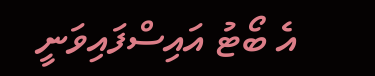އެ ބޯޓު އައިސްފައިވަނީ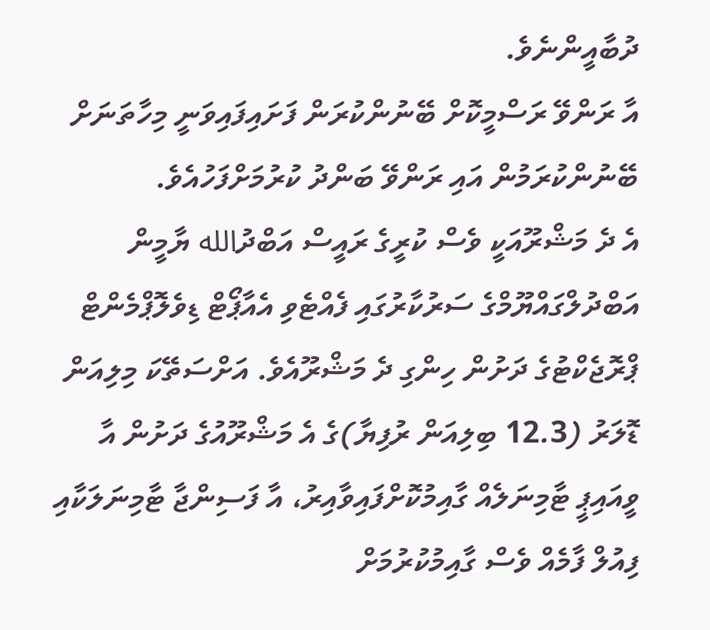ދުބާއީންނެވެ.
އާ ރަންވޭ ރަސްމީކޮށް ބޭނުންކުރަން ފަށައިފައިވަނީ މިހާތަނަށް ބޭނުންކުރަމުން އައި ރަންވޭ ބަންދު ކުރުމަށްފަހުއެވެ.
އެ ދެ މަޝްރޫއަކީ ވެސް ކުރީގެ ރައީސް އަބްދުالله ޔާމީން އަބްދުލްގައްޔޫމްގެ ސަރުކާރުގައި ފެއްޓެވި އެއާޕޯޓް ޑިވެލޮޕްމެންޓް ޕްރޮޖެކްޓުގެ ދަށުން ހިންގި ދެ މަޝްރޫއެވެ. އަށްސަތޭކަ މިލިއަން ޑޮލަރު (12.3 ބިލިއަން ރުފިޔާ)ގެ އެ މަޝްރޫއުގެ ދަށުން އާ ވީއައިޕީ ޓާމިނަލެއް ގާއިމުކޮށްފައިވާއިރު، އާ ފަސިންޖާ ޓާމިނަލަކާއި ފިއުލް ފާމެއް ވެސް ގާއިމުކުރުމަށް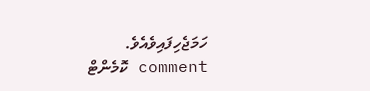ހަމަޖެހިފައިވެއެވެ.
comment ކޮމެންޓް